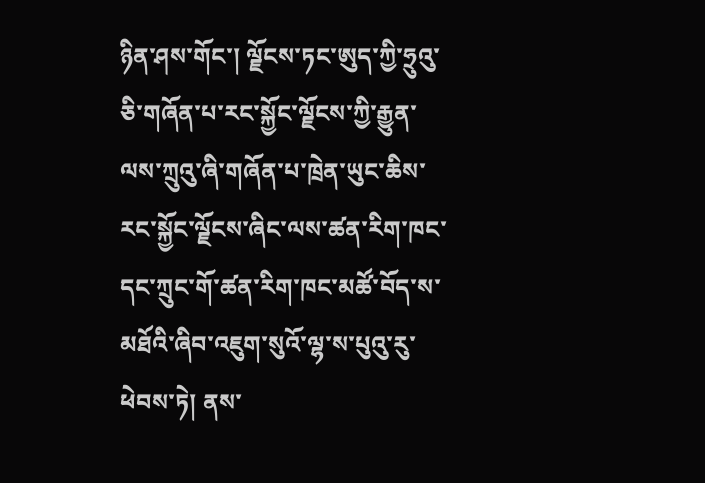ཉིན་ཤས་གོང་། ལྗོངས་ཏང་ཨུད་ཀྱི་ཧྲུའུ་ཅི་གཞོན་པ་རང་སྐྱོང་ལྗོངས་ཀྱི་རྒྱུན་ལས་ཀྲུའུ་ཞི་གཞོན་པ་ཁྲེན་ཡུང་ཆིས་རང་སྐྱོང་ལྗོངས་ཞིང་ལས་ཚན་རིག་ཁང་དང་ཀྲུང་གོ་ཚན་རིག་ཁང་མཚོ་བོད་ས་མཐོའི་ཞིབ་འཇུག་སུའོ་ལྷ་ས་པུའུ་རུ་ཕེབས་ཏེ། ནས་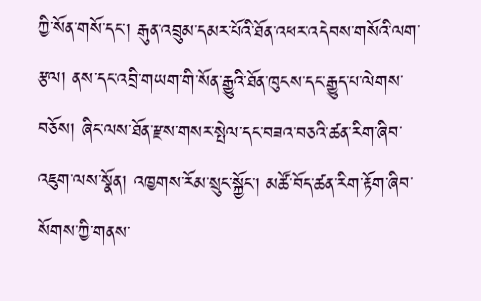ཀྱི་སོན་གསོ་དང་། རྒུན་འབྲུམ་དམར་པོའི་ཐོན་འཕར་འདེབས་གསོའི་ལག་རྩལ། ནས་དང་འབྲི་གཡག་གི་སོན་རྒྱུའི་ཐོན་ཁུངས་དང་རྒྱུད་པ་ལེགས་བཅོས། ཞིང་ལས་ཐོན་རྫས་གསར་སྤེལ་དང་བཟའ་བཅའི་ཚན་རིག་ཞིབ་འཇུག་ལས་སྣོན། འཁྱགས་རོམ་སྲུང་སྐྱོང་། མཚོ་བོད་ཚན་རིག་རྟོག་ཞིབ་སོགས་ཀྱི་གནས་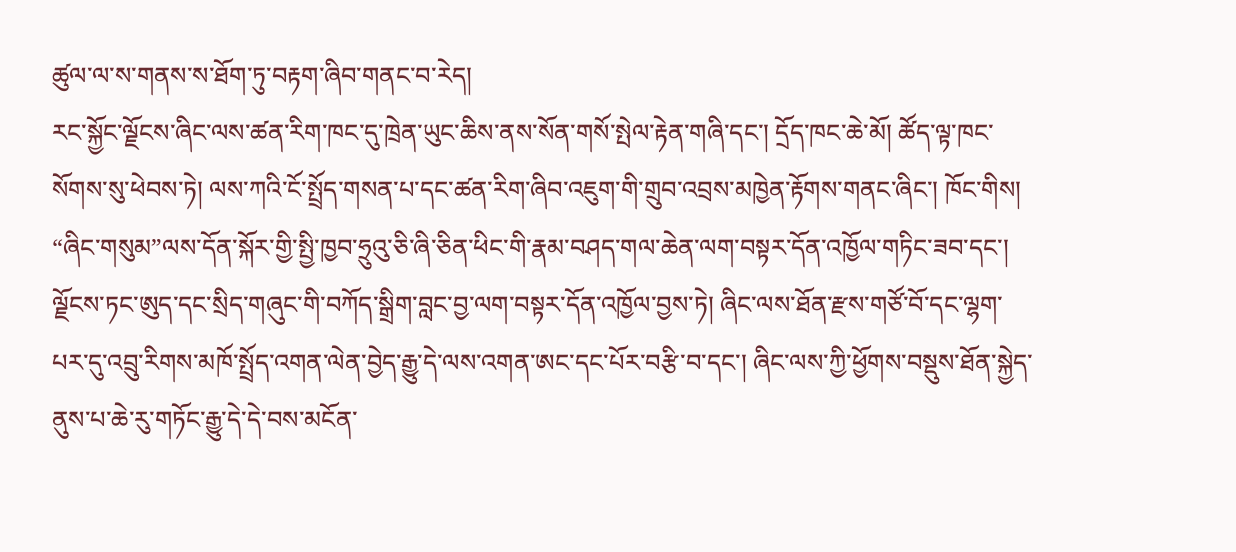ཚུལ་ལ་ས་གནས་ས་ཐོག་ཏུ་བརྟག་ཞིབ་གནང་བ་རེད།
རང་སྐྱོང་ལྗོངས་ཞིང་ལས་ཚན་རིག་ཁང་དུ་ཁྲེན་ཡུང་ཆིས་ནས་སོན་གསོ་སྤེལ་རྟེན་གཞི་དང་། དྲོད་ཁང་ཆེ་མོ། ཚོད་ལྟ་ཁང་སོགས་སུ་ཕེབས་ཏེ། ལས་ཀའི་ངོ་སྤྲོད་གསན་པ་དང་ཚན་རིག་ཞིབ་འཇུག་གི་གྲུབ་འབྲས་མཁྱེན་རྟོགས་གནང་ཞིང་། ཁོང་གིས། “ཞིང་གསུམ”ལས་དོན་སྐོར་གྱི་སྤྱི་ཁྱབ་ཧྲུའུ་ཅི་ཞི་ཅིན་ཕིང་གི་རྣམ་བཤད་གལ་ཆེན་ལག་བསྟར་དོན་འཁྱོལ་གཏིང་ཟབ་དང་། ལྗོངས་ཏང་ཨུད་དང་སྲིད་གཞུང་གི་བཀོད་སྒྲིག་བླང་བྱ་ལག་བསྟར་དོན་འཁྱོལ་བྱས་ཏེ། ཞིང་ལས་ཐོན་རྫས་གཙོ་བོ་དང་ལྷག་པར་དུ་འབྲུ་རིགས་མཁོ་སྤྲོད་འགན་ལེན་བྱེད་རྒྱུ་དེ་ལས་འགན་ཨང་དང་པོར་བརྩི་བ་དང་། ཞིང་ལས་ཀྱི་ཕྱོགས་བསྡུས་ཐོན་སྐྱེད་ནུས་པ་ཆེ་རུ་གཏོང་རྒྱུ་དེ་དེ་བས་མངོན་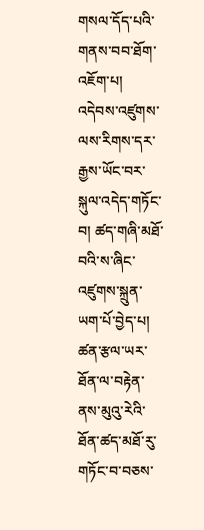གསལ་དོད་པའི་གནས་བབ་ཐོག་འཇོག་པ། འདེབས་འཛུགས་ལས་རིགས་དར་རྒྱས་ཡོང་བར་སྐུལ་འདེད་གཏོང་བ། ཚད་གཞི་མཐོ་བའི་ས་ཞིང་འཛུགས་སྐྲུན་ཡག་པོ་བྱེད་པ། ཚན་རྩལ་ཡར་ཐོན་ལ་བརྟེན་ནས་མུའུ་རེའི་ཐོན་ཚད་མཐོ་རུ་གཏོང་བ་བཅས་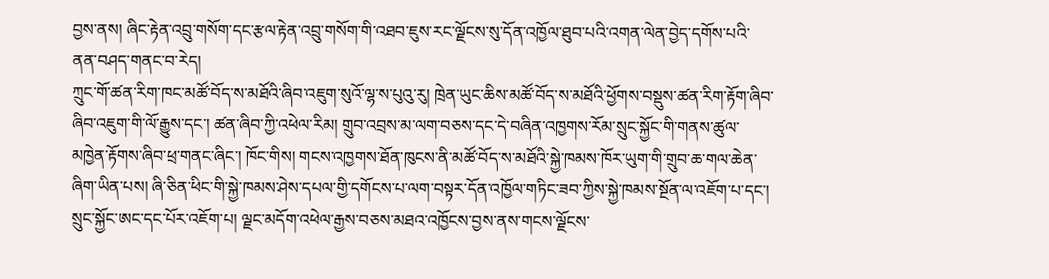བྱས་ནས། ཞིང་རྟེན་འབྲུ་གསོག་དང་རྩལ་རྟེན་འབྲུ་གསོག་གི་འཐབ་ཇུས་རང་ལྗོངས་སུ་དོན་འཁྱོལ་ཐུབ་པའི་འགན་ལེན་བྱེད་དགོས་པའི་ནན་བཤད་གནང་བ་རེད།
ཀྲུང་གོ་ཚན་རིག་ཁང་མཚོ་བོད་ས་མཐོའི་ཞིབ་འཇུག་སུའོ་ལྷ་ས་པུའུ་རུ། ཁྲེན་ཡུང་ཆིས་མཚོ་བོད་ས་མཐོའི་ཕྱོགས་བསྡུས་ཚན་རིག་རྟོག་ཞིབ་ཞིབ་འཇུག་གི་ལོ་རྒྱུས་དང་། ཚན་ཞིབ་ཀྱི་འཕེལ་རིམ། གྲུབ་འབྲས་མ་ལག་བཅས་དང་དེ་བཞིན་འཁྱགས་རོམ་སྲུང་སྐྱོང་གི་གནས་ཚུལ་མཁྱེན་རྟོགས་ཞིབ་ཕྲ་གནང་ཞིང་། ཁོང་གིས། གངས་འཁྱགས་ཐོན་ཁུངས་ནི་མཚོ་བོད་ས་མཐོའི་སྐྱེ་ཁམས་ཁོར་ཡུག་གི་གྲུབ་ཆ་གལ་ཆེན་ཞིག་ཡིན་པས། ཞི་ཅིན་ཕིང་གི་སྐྱེ་ཁམས་ཤེས་དཔལ་གྱི་དགོངས་པ་ལག་བསྟར་དོན་འཁྱོལ་གཏིང་ཟབ་ཀྱིས་སྐྱེ་ཁམས་སྔོན་ལ་འཇོག་པ་དང་། སྲུང་སྐྱོང་ཨང་དང་པོར་འཇོག་པ། ལྗང་མདོག་འཕེལ་རྒྱས་བཅས་མཐའ་འཁྱོངས་བྱས་ནས་གངས་ལྗོངས་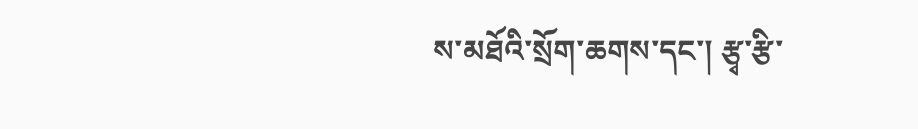ས་མཐོའི་སྲོག་ཆགས་དང་། རྩྭ་རྩི་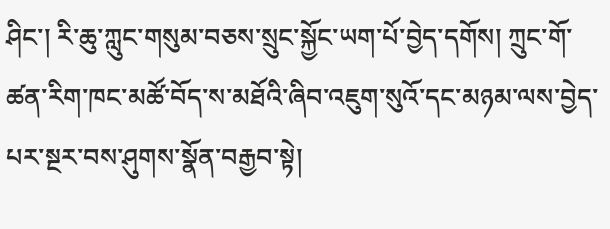ཤིང་། རི་ཆུ་ཀླུང་གསུམ་བཅས་སྲུང་སྐྱོང་ཡག་པོ་བྱེད་དགོས། ཀྲུང་གོ་ཚན་རིག་ཁང་མཚོ་བོད་ས་མཐོའི་ཞིབ་འཇུག་སུའོ་དང་མཉམ་ལས་བྱེད་པར་སྔར་བས་ཤུགས་སྣོན་བརྒྱབ་སྟེ།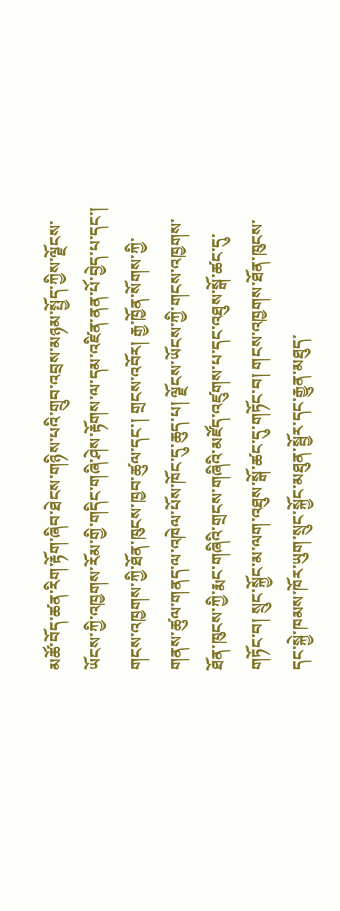མཚོ་བོད་ཚན་རིག་རྟོག་ཞིབ་ཐེངས་གཉིས་པའི་གྲུབ་འབྲས་མཉམ་སྤྱོད་ཀྱིས་ལྗོངས་ཡོངས་ཀྱི་འཁྱགས་རོམ་གྱི་གདིང་གཞི་ཤེས་རྟོགས་ལ་དམ་འཛིན་ནན་པོ་བྱེད་པ་དང་། གངས་འཁྱགས་ཀྱི་ཐོན་ཁུངས་ཁྱབ་ཚུལ་དང་། གྲངས་འབོར། རྒྱ་ཁྱོན་སོགས་ཀྱི་གནས་ཚུལ་གནད་ལ་འཁེལ་པོས་ཁོང་དུ་ཆུད་པ། ལྗོངས་ཡོངས་ཀྱི་གངས་འཁྱགས་ཐོན་ཁུངས་ཀྱི་རྨང་གཞིའི་གྲངས་གཞིའི་མཛོད་འཛུགས་པ་དང་འཐུས་སྒོ་ཚང་དུ་གཏོང་བ། སྲུང་སྐྱོང་མ་ལག་འཐུས་སྒོ་ཚང་དུ་གཏོང་བ། གངས་འཁྱགས་ཐོན་ཁུངས་དང་སྐྱེ་ཁམས་ཁོར་ཡུག་སྲུང་སྐྱོང་མཐུན་སྦྱོར་དང་རྒྱུན་མཐུད་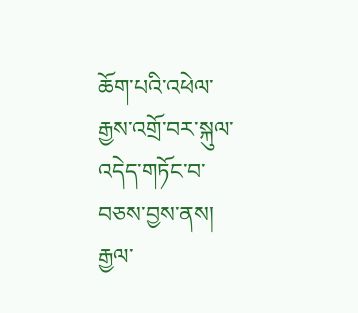ཆོག་པའི་འཕེལ་རྒྱས་འགྲོ་བར་སྐུལ་འདེད་གཏོང་བ་བཅས་བྱས་ནས། རྒྱལ་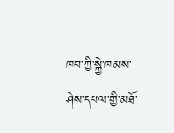ཁབ་ཀྱི་སྐྱེ་ཁམས་ཤེས་དཔལ་གྱི་མཐོ་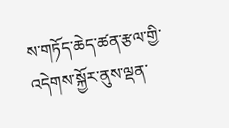ས་གཏོད་ཆེད་ཚན་རྩལ་གྱི་འདེགས་སྐྱོར་ནུས་ལྡན་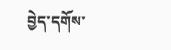བྱེད་དགོས་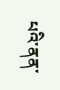པའི་ནན་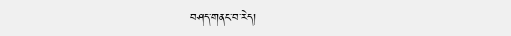བཤད་གནང་བ་རེད།